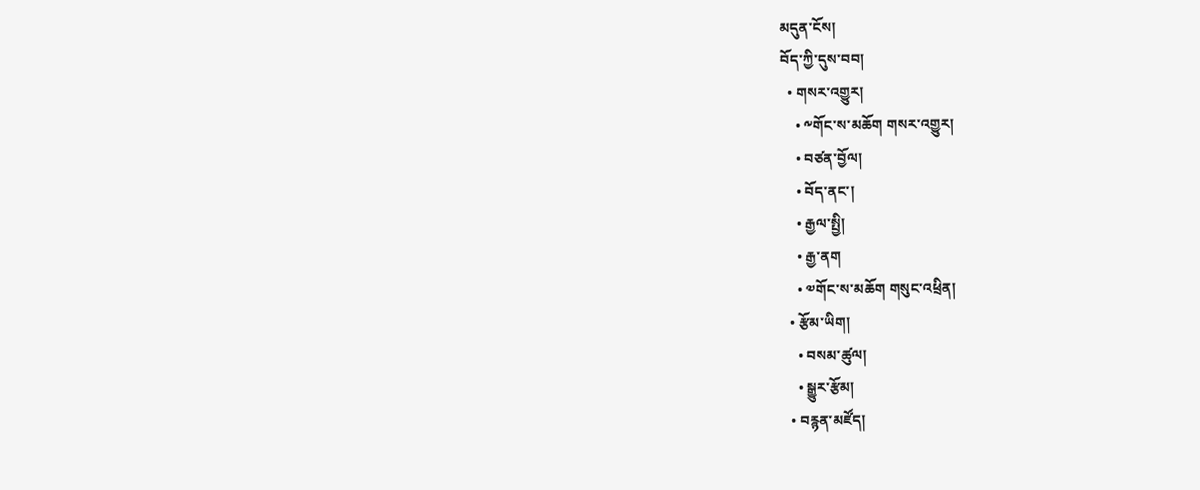མདུན་ངོས།
བོད་ཀྱི་དུས་བབ།
  • གསར་འགྱུར།
    • ༸གོང་ས་མཆོག གསར་འགྱུར།
    • བཙན་བྱོལ།
    • བོད་ནང་།
    • རྒྱལ་སྤྱི།
    • རྒྱ་ནག
    • ༧གོང་ས་མཆོག གསུང་འཕྲིན།
  • རྩོམ་ཡིག།
    • བསམ་ཚུལ།
    • སྒྱུར་རྩོམ།
  • བརྙན་མཛོད།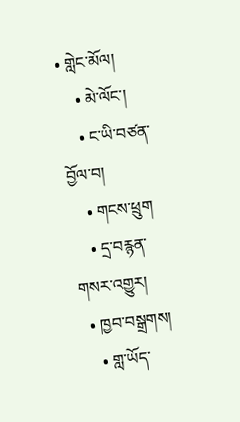• གླེང་མོལ།
    • མེ་ལོང་།
    • ང་ཡི་བཙན་བྱོལ་བ།
    • གངས་ཕྲུག
    • དྲ་བརྙན་གསར་འགྱུར།
  • ཁྱབ་བསྒྲགས།
    • གླ་ཡོད་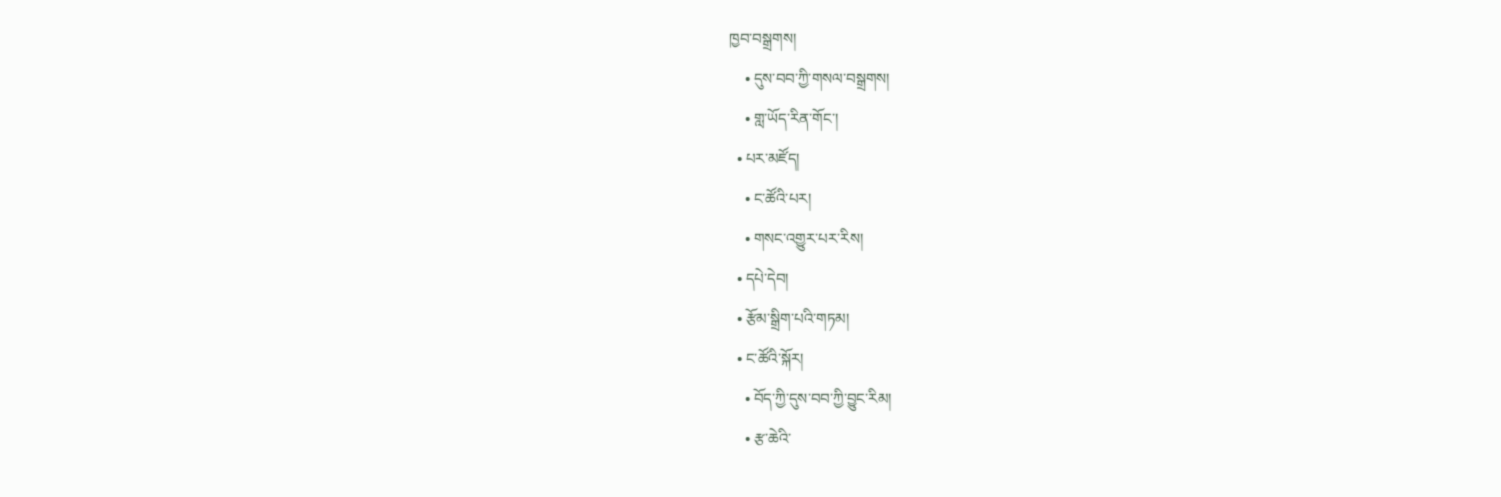ཁྱབ་བསྒྲགས།
    • དུས་བབ་ཀྱི་གསལ་བསྒྲགས།
    • གླ་ཡོད་རིན་གོང་།
  • པར་མཛོད།
    • ང་ཚོའི་པར།
    • གསང་འགྱུར་པར་རིས།
  • དཔེ་དེབ།
  • རྩོམ་སྒྲིག་པའི་གཏམ།
  • ང་ཚོའི་སྐོར།
    • བོད་ཀྱི་དུས་བབ་ཀྱི་བྱུང་རིམ།
    • རྩ་ཆེའི་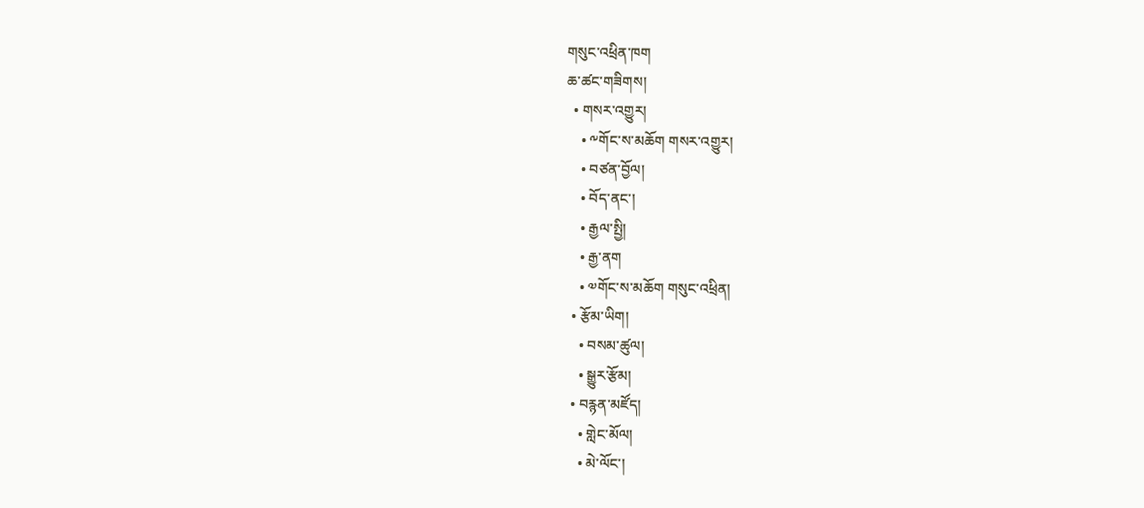གསུང་འཕྲིན་ཁག
ཆ་ཚང་གཟིགས།
  • གསར་འགྱུར།
    • ༸གོང་ས་མཆོག གསར་འགྱུར།
    • བཙན་བྱོལ།
    • བོད་ནང་།
    • རྒྱལ་སྤྱི།
    • རྒྱ་ནག
    • ༧གོང་ས་མཆོག གསུང་འཕྲིན།
  • རྩོམ་ཡིག།
    • བསམ་ཚུལ།
    • སྒྱུར་རྩོམ།
  • བརྙན་མཛོད།
    • གླེང་མོལ།
    • མེ་ལོང་།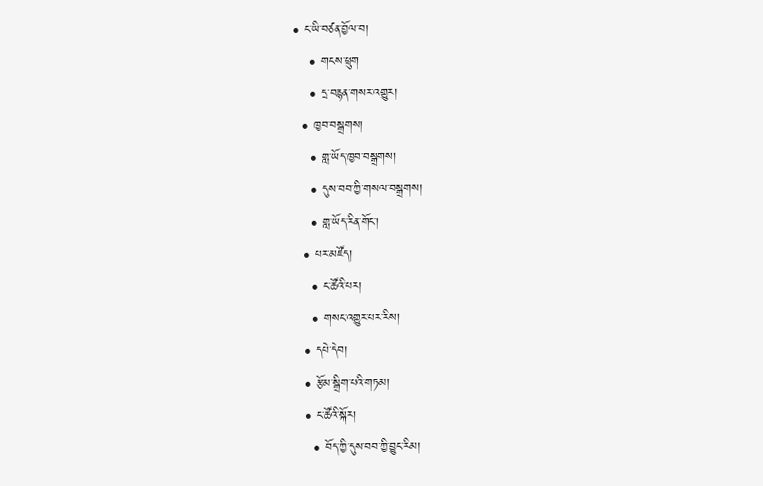• ང་ཡི་བཙན་བྱོལ་བ།
    • གངས་ཕྲུག
    • དྲ་བརྙན་གསར་འགྱུར།
  • ཁྱབ་བསྒྲགས།
    • གླ་ཡོད་ཁྱབ་བསྒྲགས།
    • དུས་བབ་ཀྱི་གསལ་བསྒྲགས།
    • གླ་ཡོད་རིན་གོང་།
  • པར་མཛོད།
    • ང་ཚོའི་པར།
    • གསང་འགྱུར་པར་རིས།
  • དཔེ་དེབ།
  • རྩོམ་སྒྲིག་པའི་གཏམ།
  • ང་ཚོའི་སྐོར།
    • བོད་ཀྱི་དུས་བབ་ཀྱི་བྱུང་རིམ།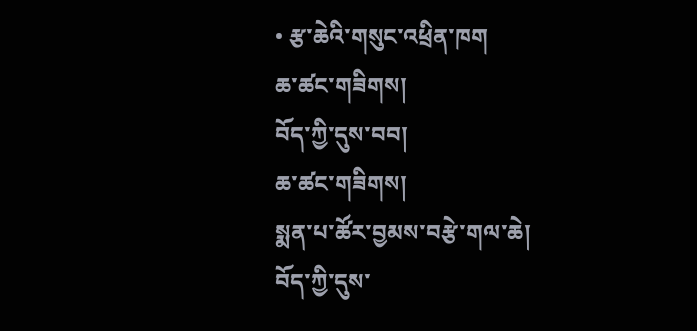• རྩ་ཆེའི་གསུང་འཕྲིན་ཁག
ཆ་ཚང་གཟིགས།
བོད་ཀྱི་དུས་བབ།
ཆ་ཚང་གཟིགས།
སྨན་པ་ཚོར་བྱམས་བརྩེ་གལ་ཆེ།
བོད་ཀྱི་དུས་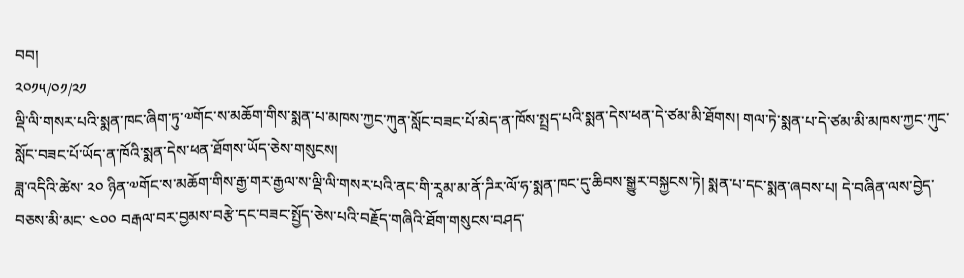བབ།
༢༠༡༥/༠༡/༢༡
ལྡི་ལི་གསར་པའི་སྨན་ཁང་ཞིག་ཏུ་༧གོང་ས་མཆོག་གིས་སྨན་པ་མཁས་ཀྱང་ཀུན་སློང་བཟང་པོ་མེད་ན་ཁོས་སྤྲད་པའི་སྨན་དེས་ཕན་དེ་ཙམ་མི་ཐོགས། གལ་ཏེ་སྨན་པ་དེ་ཙམ་མི་མཁས་ཀྱང་ཀུང་སློང་བཟང་པོ་ཡོད་ན་ཁོའི་སྨན་དེས་ཕན་ཐོགས་ཡོད་ཅེས་གསུངས།
ཟླ་འདིའི་ཚེས་ ༢༠ ཉིན་༧གོང་ས་མཆོག་གིས་རྒྱ་གར་རྒྱལ་ས་ལྡི་ལི་གསར་པའི་ནང་གི་རཱམ་མ་ནོ་ཌིར་ལོ་ཧ་སྨན་ཁང་དུ་ཆིབས་སྒྱུར་བསྐྱངས་ཏེ། སྨན་པ་དང་སྨན་ཞབས་པ། དེ་བཞིན་ལས་བྱེད་བཅས་མི་མང་ ༤༠༠ བརྒལ་བར་བྱམས་བརྩེ་དང་བཟང་སྤྱོད་ཅེས་པའི་བརྗོད་གཞིའི་ཐོག་གསུངས་བཤད་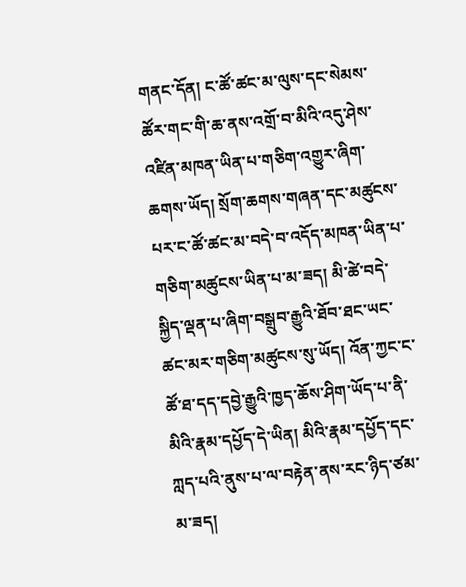གནང་དོན། ང་ཚོ་ཚང་མ་ལུས་དང་སེམས་ཚོར་གང་གི་ཆ་ནས་འགྲོ་བ་མིའི་འདུ་ཤེས་འཛིན་མཁན་ཡིན་པ་གཅིག་འགྱུར་ཞིག་ཆགས་ཡོད། སྲོག་ཆགས་གཞན་དང་མཚུངས་པར་ང་ཚོ་ཚང་མ་བདེ་བ་འདོད་མཁན་ཡིན་པ་གཅིག་མཚུངས་ཡིན་པ་མ་ཟད། མི་ཚེ་བདེ་སྐྱིད་ལྡན་པ་ཞིག་བསྒྲུབ་རྒྱུའི་ཐོབ་ཐང་ཡང་ཚང་མར་གཅིག་མཚུངས་སུ་ཡོད། འོན་ཀྱང་ང་ཚོ་ཐ་དད་དབྱེ་རྒྱུའི་ཁྱད་ཆོས་ཤིག་ཡོད་པ་ནི་མིའི་རྣམ་དཔྱོད་དེ་ཡིན། མིའི་རྣམ་དཔྱོད་དང་ཀླད་པའི་ནུས་པ་ལ་བརྟེན་ནས་རང་ཉིད་ཙམ་མ་ཟད།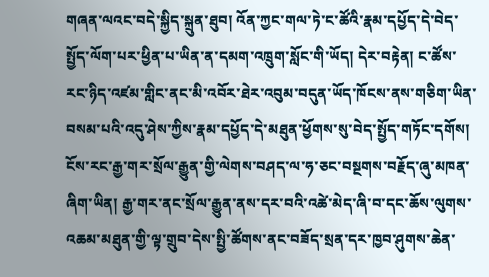གཞན་ལའང་བདེ་སྐྱིད་སྐྲུན་ཐུབ། འོན་ཀྱང་གལ་ཏེ་ང་ཚོའི་རྣམ་དཔྱོད་དེ་བེད་སྤྱོད་ལོག་པར་ཕྱིན་པ་ཡིན་ན་དམག་འཁྲུག་སློང་གི་ཡོད། དེར་བརྟེན། ང་ཚོས་རང་ཉིད་འཛམ་གླིང་ནང་མི་འབོར་ཐེར་འབུམ་བདུན་ཡོད་ཁོངས་ནས་གཅིག་ཡིན་བསམ་པའི་འདུ་ཤེས་ཀྱིས་རྣམ་དཔྱོད་དེ་མཐུན་ཕྱོགས་སུ་བེད་སྤྱོད་གཏོང་དགོས།
ངོས་རང་རྒྱ་གར་སྲོལ་རྒྱུན་གྱི་ལེགས་བཤད་ལ་ཧ་ཅང་བསྔགས་བརྗོད་ཞུ་མཁན་ཞིག་ཡིན། རྒྱ་གར་ནང་སྲོལ་རྒྱུན་ནས་དར་བའི་འཚེ་མེད་ཞི་བ་དང་ཆོས་ལུགས་འཆམ་མཐུན་གྱི་ལྟ་གྲུབ་དེས་སྤྱི་ཚོགས་ནང་བཟོད་སྲན་དར་ཁྱབ་ཤུགས་ཆེན་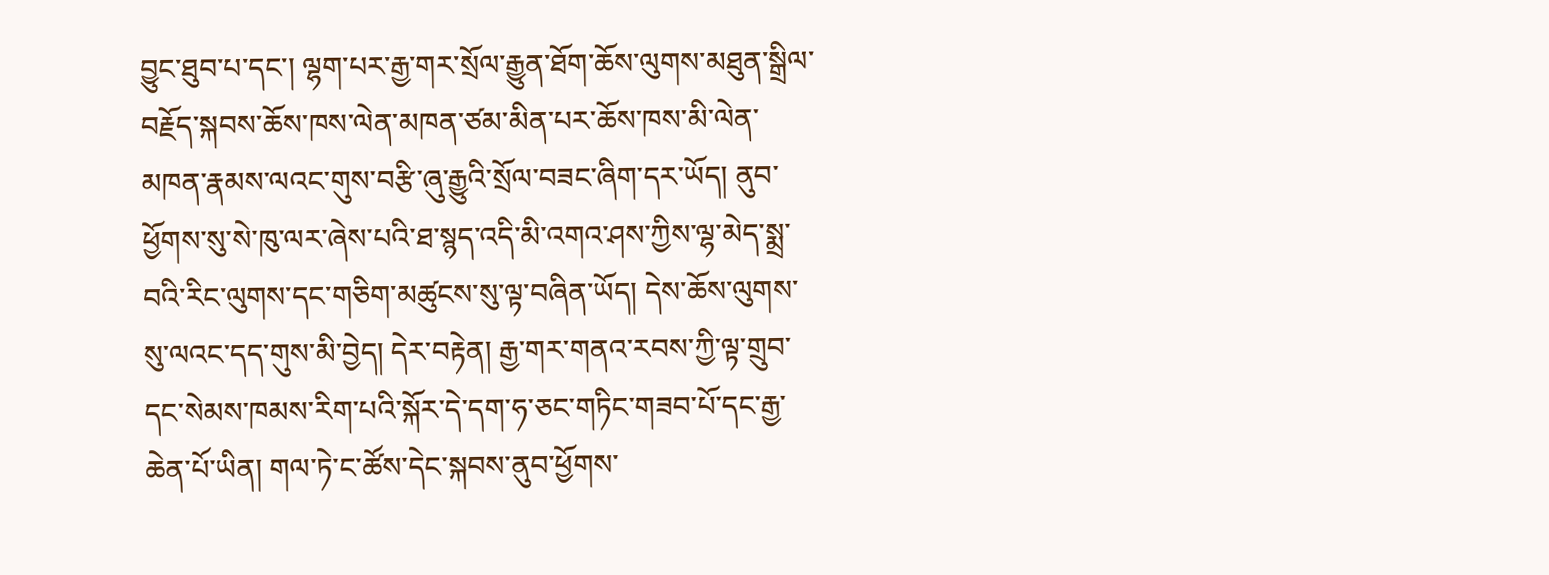བྱུང་ཐུབ་པ་དང་། ལྷག་པར་རྒྱ་གར་སྲོལ་རྒྱུན་ཐོག་ཆོས་ལུགས་མཐུན་སྒྲིལ་བརྗོད་སྐབས་ཆོས་ཁས་ལེན་མཁན་ཙམ་མིན་པར་ཆོས་ཁས་མི་ལེན་མཁན་རྣམས་ལའང་གུས་བརྩི་ཞུ་རྒྱུའི་སྲོལ་བཟང་ཞིག་དར་ཡོད། ནུབ་ཕྱོགས་སུ་སེ་ཁུ་ལར་ཞེས་པའི་ཐ་སྙད་འདི་མི་འགའ་ཤས་ཀྱིས་ལྷ་མེད་སྨྲ་བའི་རིང་ལུགས་དང་གཅིག་མཚུངས་སུ་ལྟ་བཞིན་ཡོད། དེས་ཆོས་ལུགས་སུ་ལའང་དད་གུས་མི་བྱེད། དེར་བརྟེན། རྒྱ་གར་གནའ་རབས་ཀྱི་ལྟ་གྲུབ་དང་སེམས་ཁམས་རིག་པའི་སྐོར་དེ་དག་ཧ་ཅང་གཏིང་གཟབ་པོ་དང་རྒྱ་ཆེན་པོ་ཡིན། གལ་ཏེ་ང་ཚོས་དེང་སྐབས་ནུབ་ཕྱོགས་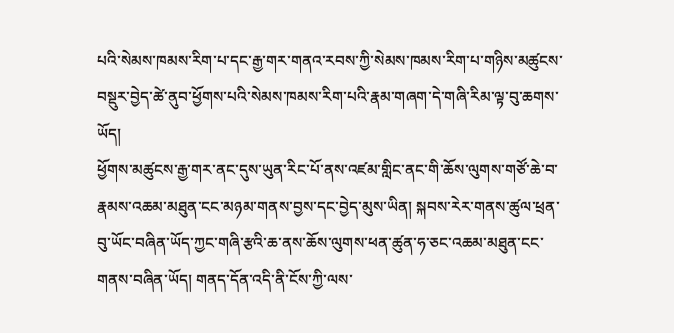པའི་སེམས་ཁམས་རིག་པ་དང་རྒྱ་གར་གནའ་རབས་ཀྱི་སེམས་ཁམས་རིག་པ་གཉིས་མཚུངས་བསྡུར་བྱེད་ཚེ་ནུབ་ཕྱོགས་པའི་སེམས་ཁམས་རིག་པའི་རྣམ་གཞག་དེ་གཞི་རིམ་ལྟ་བུ་ཆགས་ཡོད།
ཕྱོགས་མཚུངས་རྒྱ་གར་ནང་དུས་ཡུན་རིང་པོ་ནས་འཛམ་གླིང་ནང་གི་ཆོས་ལུགས་གཙོ་ཆེ་བ་རྣམས་འཆམ་མཐུན་ངང་མཉམ་གནས་བྱས་དང་བྱེད་མུས་ཡིན། སྐབས་རེར་གནས་ཚུལ་ཕྲན་བུ་ཡོང་བཞིན་ཡོད་ཀྱང་གཞི་རྩའི་ཆ་ནས་ཆོས་ལུགས་ཕན་ཚུན་ཧ་ཅང་འཆམ་མཐུན་ངང་གནས་བཞིན་ཡོད། གནད་དོན་འདི་ནི་ངོས་ཀྱི་ལས་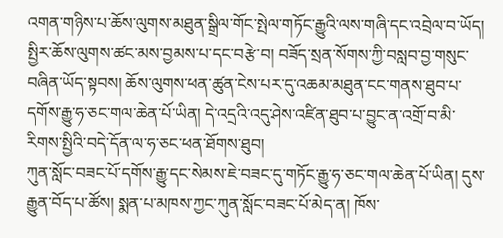འགན་གཉིས་པ་ཆོས་ལུགས་མཐུན་སྒྲིལ་གོང་སྤེལ་གཏོང་རྒྱུའི་ལས་གཞི་དང་འབྲེལ་བ་ཡོད། སྤྱིར་ཆོས་ལུགས་ཚང་མས་བྱམས་པ་དང་བརྩེ་བ། བཟོད་སྲན་སོགས་ཀྱི་བསླབ་བྱ་གསུང་བཞིན་ཡོད་སྟབས། ཆོས་ལུགས་ཕན་ཚུན་ངེས་པར་དུ་འཆམ་མཐུན་ངང་གནས་ཐུབ་པ་དགོས་རྒྱུ་ཧ་ཅང་གལ་ཆེན་པོ་ཡིན། དེ་འདྲའི་འདུ་ཤེས་འཛིན་ཐུབ་པ་བྱུང་ན་འགྲོ་བ་མི་རིགས་སྤྱིའི་བདེ་དོན་ལ་ཧ་ཅང་ཕན་ཐོགས་ཐུབ།
ཀུན་སློང་བཟང་པོ་དགོས་རྒྱུ་དང་སེམས་ཇེ་བཟང་དུ་གཏོང་རྒྱུ་ཧ་ཅང་གལ་ཆེན་པོ་ཡིན། དུས་རྒྱུན་བོད་པ་ཚོས། སྨན་པ་མཁས་ཀྱང་ཀུན་སློང་བཟང་པོ་མེད་ན། ཁོས་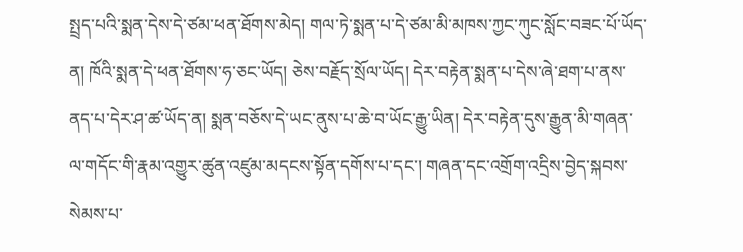སྤྲད་པའི་སྨན་དེས་དེ་ཙམ་ཕན་ཐོགས་མེད། གལ་ཏེ་སྨན་པ་དེ་ཙམ་མི་མཁས་ཀྱང་ཀུང་སློང་བཟང་པོ་ཡོད་ན། ཁོའི་སྨན་དེ་ཕན་ཐོགས་ཧ་ཅང་ཡོད། ཅེས་བརྗོད་སྲོལ་ཡོད། དེར་བརྟེན་སྨན་པ་དེས་ཞེ་ཐག་པ་ནས་ནད་པ་དེར་ཤ་ཚ་ཡོད་ན། སྨན་བཅོས་དེ་ཡང་ནུས་པ་ཆེ་བ་ཡོང་རྒྱུ་ཡིན། དེར་བརྟེན་དུས་རྒྱུན་མི་གཞན་ལ་གདོང་གི་རྣམ་འགྱུར་ཚུན་འཛུམ་མདངས་སྟོན་དགོས་པ་དང་། གཞན་དང་འགྲོག་འདྲིས་བྱེད་སྐབས་སེམས་པ་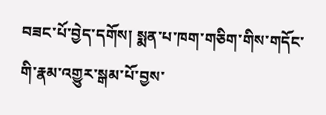བཟང་པོ་བྱེད་དགོས། སྨན་པ་ཁག་གཅིག་གིས་གདོང་གི་རྣམ་འགྱུར་སྒམ་པོ་བྱས་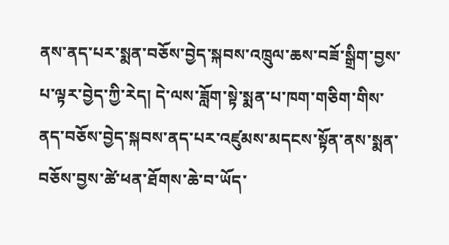ནས་ནད་པར་སྨན་བཅོས་བྱེད་སྐབས་འཁྲུལ་ཆས་བཟོ་སྒྲིག་བྱས་པ་ལྟར་བྱེད་ཀྱི་རེད། དེ་ལས་ཟློག་སྟེ་སྨན་པ་ཁག་གཅིག་གིས་ནད་བཅོས་བྱེད་སྐབས་ནད་པར་འཛུམས་མདངས་སྟོན་ནས་སྨན་བཅོས་བྱས་ཚེ་ཕན་ཐོགས་ཆེ་བ་ཡོད་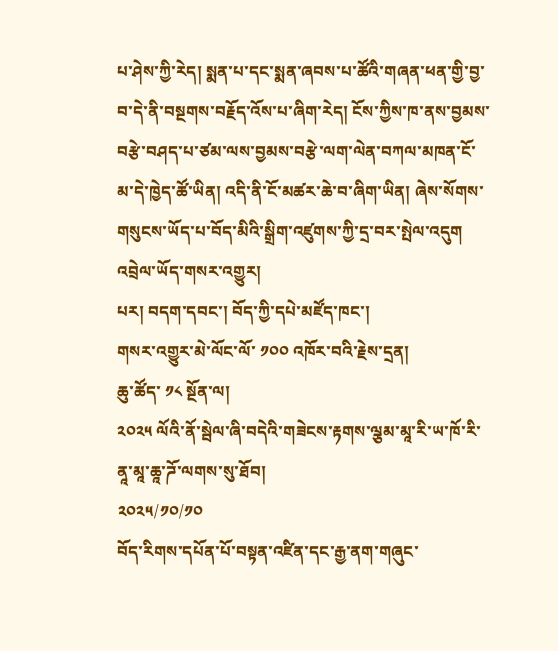པ་ཤེས་ཀྱི་རེད། སྨན་པ་དང་སྨན་ཞབས་པ་ཚོའི་གཞན་ཕན་གྱི་བྱ་བ་དེ་ནི་བསྔགས་བརྗོད་འོས་པ་ཞིག་རེད། ངོས་ཀྱིས་ཁ་ནས་བྱམས་བརྩེ་བཤད་པ་ཙམ་ལས་བྱམས་བརྩེ་ལག་ལེན་བཀལ་མཁན་ངོ་མ་དེ་ཁྱེད་ཚོ་ཡིན། འདི་ནི་ངོ་མཚར་ཆེ་བ་ཞིག་ཡིན། ཞེས་སོགས་གསུངས་ཡོད་པ་བོད་མིའི་སྒྲིག་འཛུགས་ཀྱི་དྲ་བར་སྤེལ་འདུག
འབྲེལ་ཡོད་གསར་འགྱུར།
པར། བདག་དབང་། བོད་ཀྱི་དཔེ་མཛོད་ཁང་།
གསར་འགྱུར་མེ་ལོང་ལོ་ ༡༠༠ འཁོར་བའི་རྗེས་དྲན།
ཆུ་ཚོད་ ༡༨ སྔོན་ལ།
༢༠༢༥ ལོའི་ནོ་སྦེལ་ཞི་བདེའི་གཟེངས་རྟགས་ལྕམ་མཱ་རི་ཡ་ཁོ་རི་ནཱ་མཱ་ཆཱ་ཌོ་ལགས་སུ་ཐོབ།
༢༠༢༥/༡༠/༡༠
བོད་རིགས་དཔོན་པོ་བསྟན་འཛིན་དང་རྒྱ་ནག་གཞུང་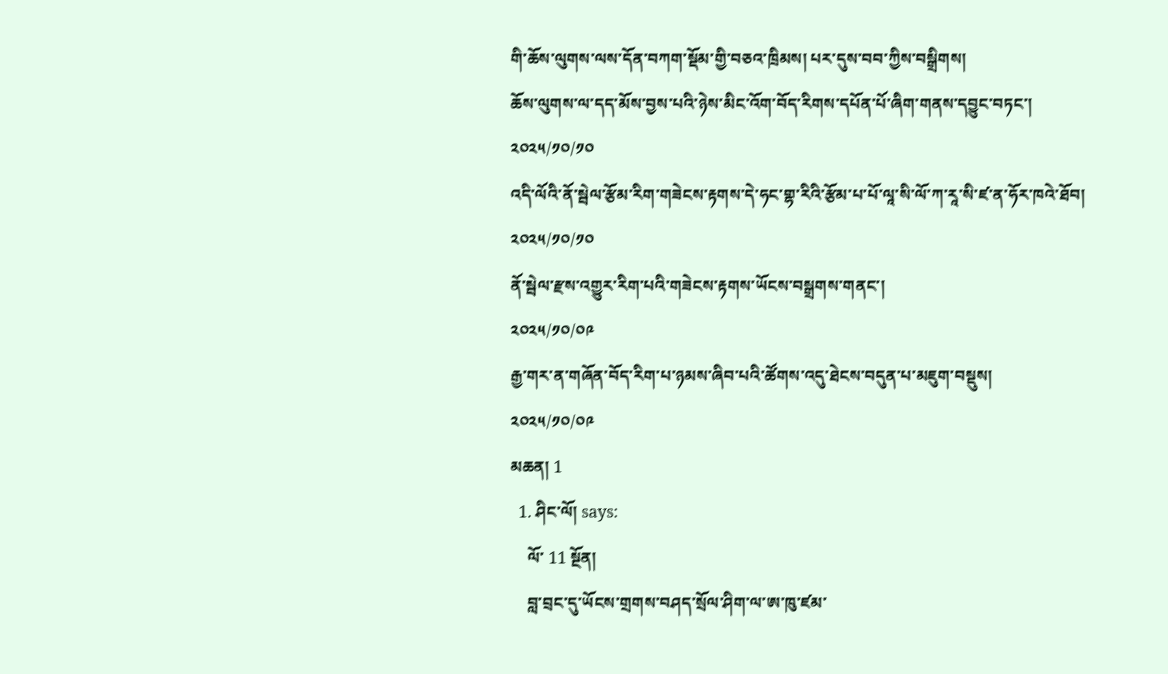གི་ཆོས་ལུགས་ལས་དོན་བཀག་སྡོམ་གྱི་བཅའ་ཁྲིམས། པར་དུས་བབ་ཀྱིས་བསྒྲིགས།
ཆོས་ལུགས་ལ་དད་མོས་བྱས་པའི་ཉེས་མིང་འོག་བོད་རིགས་དཔོན་པོ་ཞིག་གནས་དབྱུང་བཏང་།
༢༠༢༥/༡༠/༡༠
འདི་ལོའི་ནོ་སྦེལ་རྩོམ་རིག་གཟེངས་རྟགས་དེ་ཧང་གྷ་རིའི་རྩོམ་པ་པོ་ལཱ་སི་ལོ་ཀ་རཱ་སི་ཛ་ན་ཧོར་ཁའེ་ཐོབ།
༢༠༢༥/༡༠/༡༠
ནོ་སྦེལ་རྫས་འགྱུར་རིག་པའི་གཟེངས་རྟགས་ཡོངས་བསྒྲགས་གནང་།
༢༠༢༥/༡༠/༠༩
རྒྱ་གར་ན་གཞོན་བོད་རིག་པ་ཉམས་ཞིབ་པའི་ཚོགས་འདུ་ཐེངས་བདུན་པ་མཇུག་བསྡུས།
༢༠༢༥/༡༠/༠༩
མཆན། 1
  1. ཤིང་ལོ། says:
    ལོ་ 11 སྔོན།
    བླ་བྲང་དུ་ཡོངས་གྲགས་བཤད་སྲོལ་ཤིག་ལ་ཨ་ཁུ་ཛམ་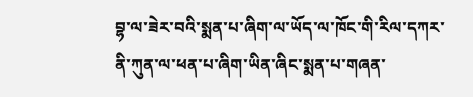བྷ་ལ་ཟེར་བའི་སྨན་པ་ཞིག་ལ་ཡོད་ལ་ཁོང་གི་རིལ་དཀར་ནི་ཀུན་ལ་ཕན་པ་ཞིག་ཡིན་ཞིང་སྨན་པ་གཞན་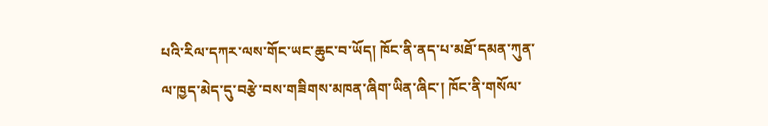པའི་རིལ་དཀར་ལས་གོང་ཡང་ཆུང་བ་ཡོད། ཁོང་ནི་ནད་པ་མཐོ་དམན་ཀུན་ལ་ཁྱད་མེད་དུ་བརྩེ་བས་གཟིགས་མཁན་ཞིག་ཡིན་ཞིང་། ཁོང་ནི་གསོལ་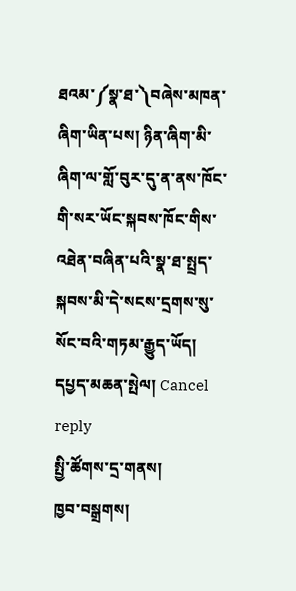ཐའམ་༼སྣ་ཐ་༽བཞེས་མཁན་ཞིག་ཡིན་པས། ཉིན་ཞིག་མི་ཞིག་ལ་གློ་བུར་དུ་ན་ནས་ཁོང་གི་སར་ཡོང་སྐབས་ཁོང་གིས་འཐེན་བཞིན་པའི་སྣ་ཐ་སྤྲད་སྐབས་མི་དེ་སངས་དྲགས་སུ་སོང་བའི་གཏམ་རྒྱུད་ཡོད།
དཔྱད་མཆན་སྤེལ། Cancel reply
སྤྱི་ཚོགས་དྲ་གནས།
ཁྱབ་བསྒྲགས།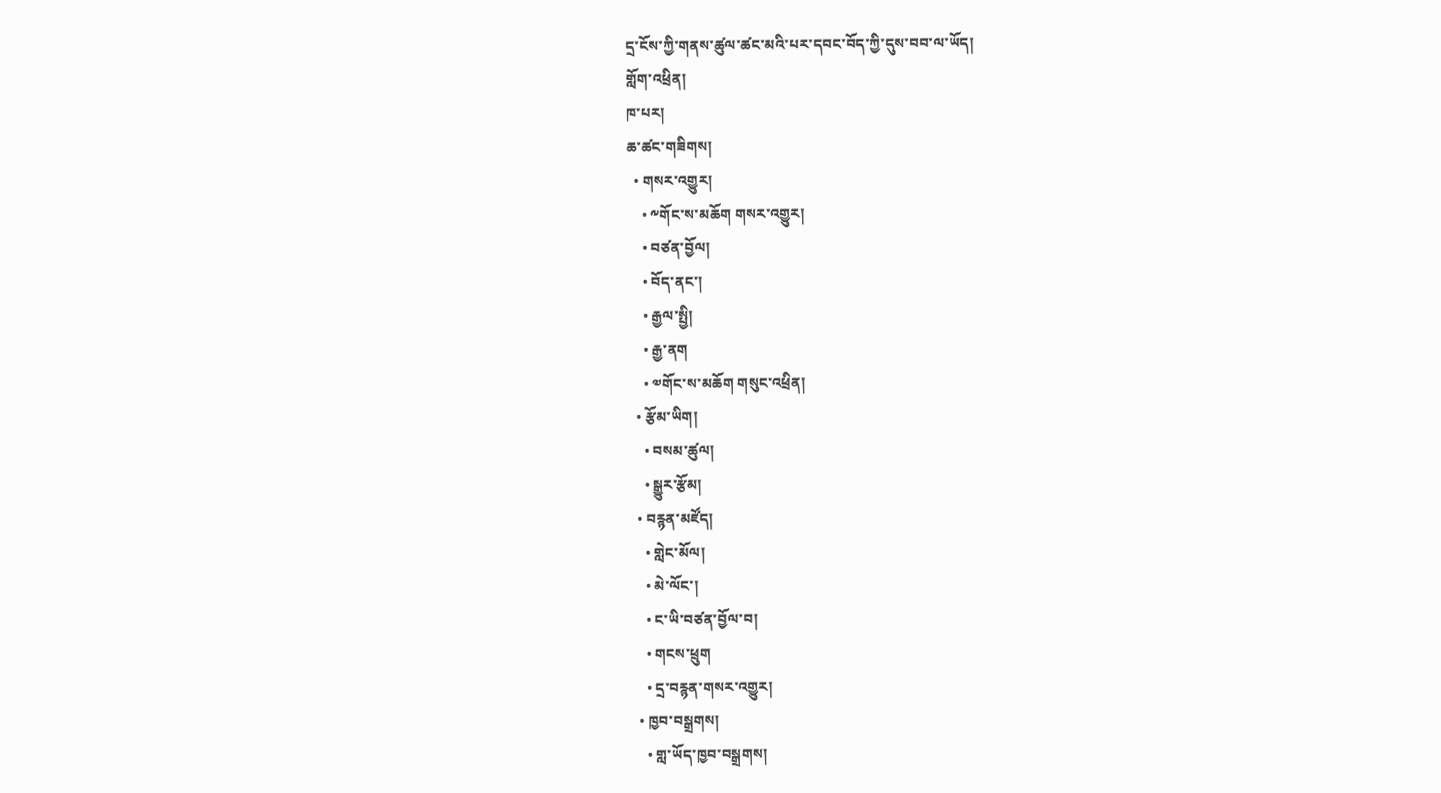དྲ་ངོས་ཀྱི་གནས་ཚུལ་ཚང་མའི་པར་དབང་བོད་ཀྱི་དུས་བབ་ལ་ཡོད།
གློག་འཕྲིན།
ཁ་པར།
ཆ་ཚང་གཟིགས།
  • གསར་འགྱུར།
    • ༸གོང་ས་མཆོག གསར་འགྱུར།
    • བཙན་བྱོལ།
    • བོད་ནང་།
    • རྒྱལ་སྤྱི།
    • རྒྱ་ནག
    • ༧གོང་ས་མཆོག གསུང་འཕྲིན།
  • རྩོམ་ཡིག།
    • བསམ་ཚུལ།
    • སྒྱུར་རྩོམ།
  • བརྙན་མཛོད།
    • གླེང་མོལ།
    • མེ་ལོང་།
    • ང་ཡི་བཙན་བྱོལ་བ།
    • གངས་ཕྲུག
    • དྲ་བརྙན་གསར་འགྱུར།
  • ཁྱབ་བསྒྲགས།
    • གླ་ཡོད་ཁྱབ་བསྒྲགས།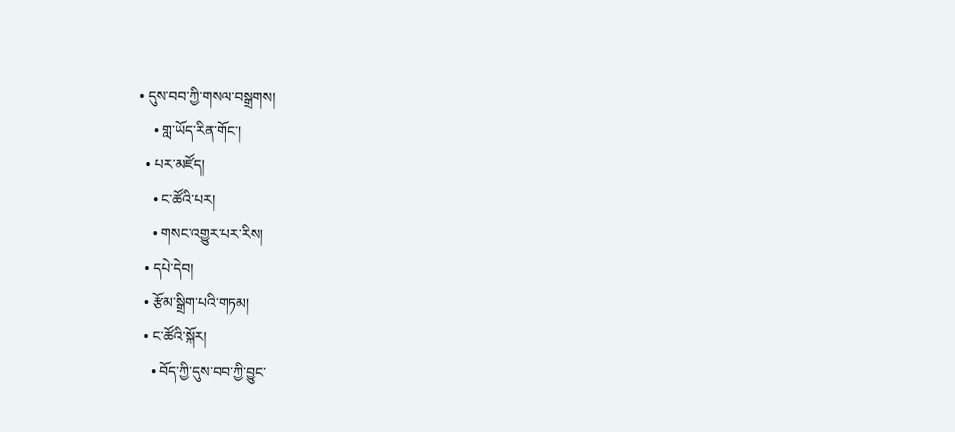• དུས་བབ་ཀྱི་གསལ་བསྒྲགས།
    • གླ་ཡོད་རིན་གོང་།
  • པར་མཛོད།
    • ང་ཚོའི་པར།
    • གསང་འགྱུར་པར་རིས།
  • དཔེ་དེབ།
  • རྩོམ་སྒྲིག་པའི་གཏམ།
  • ང་ཚོའི་སྐོར།
    • བོད་ཀྱི་དུས་བབ་ཀྱི་བྱུང་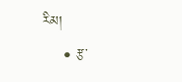རིམ།
    • རྩ་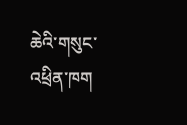ཆེའི་གསུང་འཕྲིན་ཁག